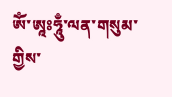ཨོཾ་ཨཱཿཧཱུྃ་ལན་གསུམ་གྱིས་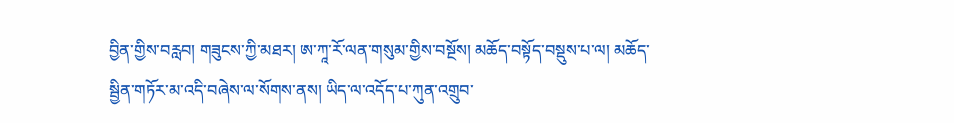བྱིན་གྱིས་བརླབ། གཟུངས་ཀྱི་མཐར། ཨ་ཀཱ་རོ་ལན་གསུམ་གྱིས་བསྔོས། མཆོད་བསྟོད་བསྡུས་པ་ལ། མཆོད་སྦྱིན་གཏོར་མ་འདི་བཞེས་ལ་སོགས་ནས། ཡིད་ལ་འདོད་པ་ཀུན་འགྲུབ་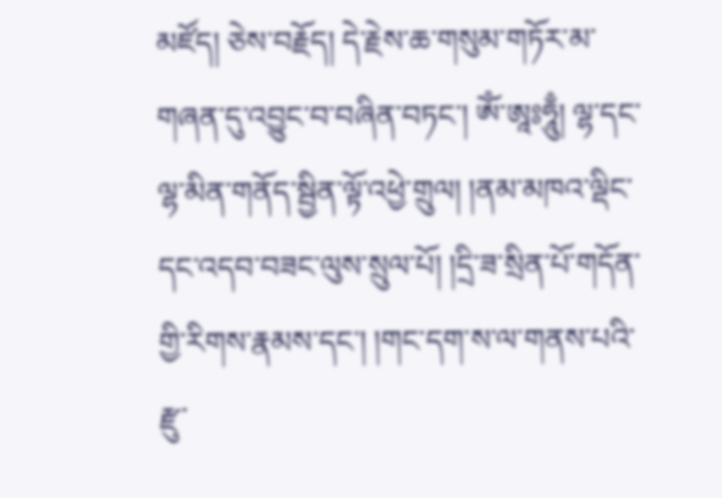མཛོད། ཅེས་བརྗོད། དེ་རྗེས་ཆ་གསུམ་གཏོར་མ་གཞན་དུ་འབྱུང་བ་བཞིན་བཏང་། ཨོཾ་ཨཱཿཧཱུྃ། ལྷ་དང་ལྷ་མིན་གནོད་སྦྱིན་ལྟོ་འཕྱེ་གྲུལ། །ནམ་མཁའ་ལྡིང་དང་འདབ་བཟང་ལུས་སྲུལ་པོ། །དྲི་ཟ་སྲིན་པོ་གདོན་གྱི་རིགས་རྣམས་དང་། །གང་དག་ས་ལ་གནས་པའི་རྫུ་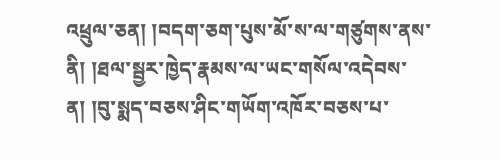འཕྲུལ་ཅན། །བདག་ཅག་པུས་མོ་ས་ལ་གཙུགས་ནས་ནི། །ཐལ་སྦྱར་ཁྱེད་རྣམས་ལ་ཡང་གསོལ་འདེབས་ན། །བུ་སྨད་བཅས་ཤིང་གཡོག་འཁོར་བཅས་པ་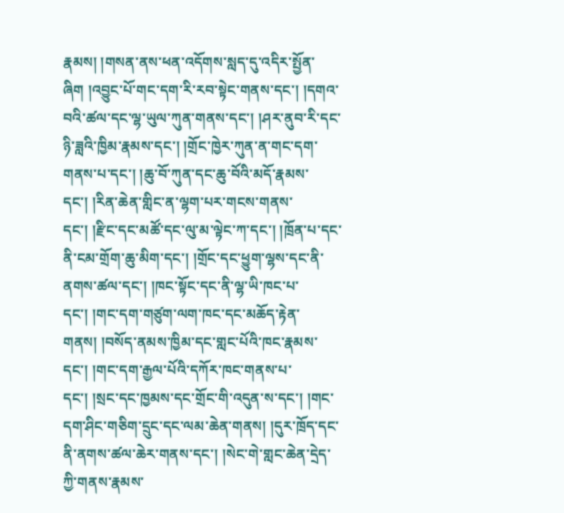རྣམས། །གསན་ནས་ཕན་འདོགས་སླད་དུ་འདིར་སྤྱོན་ཞིག །འབྱུང་པོ་གང་དག་རི་རབ་སྟེང་གནས་དང་། །དགའ་བའི་ཚལ་དང་ལྷ་ཡུལ་ཀུན་གནས་དང་། །ཤར་ནུབ་རི་དང་ཉི་ཟླའི་ཁྱིམ་རྣམས་དང་། །གྲོང་ཁྱེར་ཀུན་ན་གང་དག་གནས་པ་དང་། །ཆུ་བོ་ཀུན་དང་ཆུ་བོའི་མདོ་རྣམས་དང་། །རིན་ཆེན་གླིང་ན་ལྷག་པར་གངས་གནས་དང་། །རྫིང་དང་མཚོ་དང་ལུ་མ་ལྟེང་ཀ་དང་། །ཁྲོན་པ་དང་ནི་ངམ་གྲོག་ཆུ་མིག་དང་། །གྲོང་དང་ཕྱུག་ལྷས་དང་ནི་ནགས་ཚལ་དང་། །ཁང་སྟོང་དང་ནི་ལྷ་ཡི་ཁང་པ་དང་། །གང་དག་གཙུག་ལག་ཁང་དང་མཆོད་རྟེན་གནས། །བསོད་ནམས་ཁྱིམ་དང་གླང་པོའི་ཁང་རྣམས་དང་། །གང་དག་རྒྱལ་པོའི་དཀོར་ཁང་གནས་པ་དང་། །སྲང་དང་ཁྱམས་དང་གྲོང་གི་འདུན་ས་དང་། །གང་དག་ཤིང་གཅིག་དྲུང་དང་ལམ་ཆེན་གནས། །དུར་ཁྲོད་དང་ནི་ནགས་ཚལ་ཆེར་གནས་དང་། །སེང་གེ་གླང་ཆེན་དྲེད་ཀྱི་གནས་རྣམས་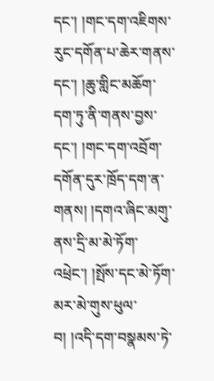དང་། །གང་དག་འཇིགས་རུང་དགོན་པ་ཆེར་གནས་དང་། །ཆུ་གླིང་མཆོག་དག་ཏུ་ནི་གནས་བྱས་དང་། །གང་དག་འབྲོག་དགོན་དུར་ཁྲོད་དག་ན་གནས། །དགའ་ཞིང་མགུ་ནས་དྲི་མ་མེ་ཏོག་འཕྲེང་། །སྤོས་དང་མེ་ཏོག་མར་མེ་གུས་ཕུལ་བ། །འདི་དག་བསྣམས་ཏེ་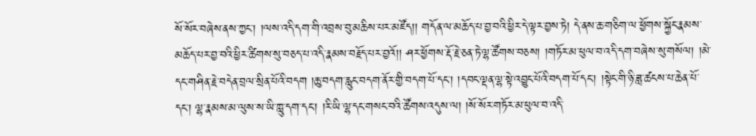སོ་སོར་བཞེས་ནས་ཀྱང་། །ལས་འདི་དག་གི་འབྲས་བུ་མཆིས་པར་མཛོད།། གདོན་ལ་མཆོད་པ་བྱ་བའི་ཕྱིར་དེ་ལྟར་བྱས་ཏེ། དེ་ནས་ཆ་གཅིག་ལ་ཕྱོགས་སྐྱོང་རྣམས་མཆོད་པར་བྱ་བའི་ཕྱིར་ཚིགས་སུ་བཅད་པ་འདི་རྣམས་བརྗོད་པར་བྱའོ།། ཤར་ཕྱོགས་རྡོ་རྗེ་ཅན་ཏེ་ལྷ་ཚོགས་བཅས། །གཏོར་མ་ཕུལ་བ་འདི་དག་བཞེས་སུ་གསོལ། །མེ་དང་གཤིན་རྗེ་བདེན་བྲལ་སྲིན་པོའི་བདག །ཆུ་བདག་རླུང་བདག་ནོར་གྱི་བདག་པོ་དང་། །དབང་ལྡན་ལྷ་སྟེ་འབྱུང་པོའི་བདག་པོ་དང་། །སྟེང་གི་ཉི་ཟླ་ཚངས་པ་ཆེན་པོ་དང་། ལྷ་རྣམས་མ་ལུས་ས་ཡི་ཀླུ་དག་དང་། །རི་ཡི་ལྷ་དང་གསང་བའི་ཚོགས་འདུས་ལ། །སོ་སོར་གཏོར་མ་ཕུལ་བ་འདི་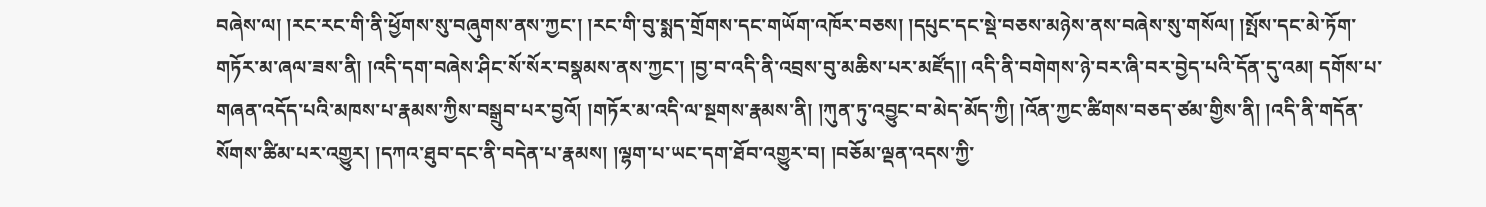བཞེས་ལ། །རང་རང་གི་ནི་ཕྱོགས་སུ་བཞུགས་ནས་ཀྱང་། །རང་གི་བུ་སྨད་གྲོགས་དང་གཡོག་འཁོར་བཅས། །དཔུང་དང་སྡེ་བཅས་མཉེས་ནས་བཞེས་སུ་གསོལ། །སྤོས་དང་མེ་ཏོག་གཏོར་མ་ཞལ་ཟས་ནི། །འདི་དག་བཞེས་ཤིང་སོ་སོར་བསྣམས་ནས་ཀྱང་། །བྱ་བ་འདི་ནི་འབྲས་བུ་མཆིས་པར་མཛོད།། འདི་ནི་བགེགས་ཉེ་བར་ཞི་བར་བྱེད་པའི་དོན་དུ་འམ། དགོས་པ་གཞན་འདོད་པའི་མཁས་པ་རྣམས་ཀྱིས་བསྒྲུབ་པར་བྱའོ། །གཏོར་མ་འདི་ལ་སྔགས་རྣམས་ནི། །ཀུན་ཏུ་འབྱུང་བ་མེད་མོད་ཀྱི། །འོན་ཀྱང་ཚིགས་བཅད་ཙམ་གྱིས་ནི། །འདི་ནི་གདོན་སོགས་ཚིམ་པར་འགྱུར། །དཀའ་ཐུབ་དང་ནི་བདེན་པ་རྣམས། །ལྷག་པ་ཡང་དག་ཐོབ་འགྱུར་བ། །བཅོམ་ལྡན་འདས་ཀྱི་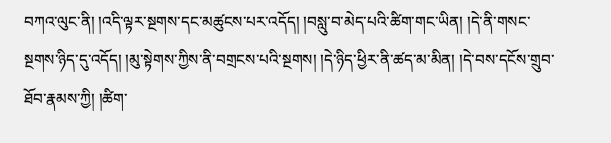བཀའ་ལུང་ནི། །འདི་ལྟར་སྔགས་དང་མཚུངས་པར་འདོད། །བསླུ་བ་མེད་པའི་ཚིག་གང་ཡིན། །དེ་ནི་གསང་སྔགས་ཉིད་དུ་འདོད། །མུ་སྟེགས་ཀྱིས་ནི་བགྲངས་པའི་སྔགས། །དེ་ཉིད་ཕྱིར་ནི་ཚད་མ་མིན། །དེ་བས་དངོས་གྲུབ་ཐོབ་རྣམས་ཀྱི། །ཚིག་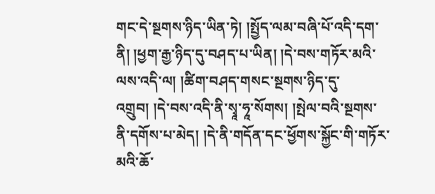གང་དེ་སྔགས་ཉིད་ཡིན་ཏེ། །སྤྱོད་ལམ་བཞི་པོ་འདི་དག་ནི། །ཕྱག་རྒྱ་ཉིད་དུ་བཤད་པ་ཡིན། །དེ་བས་གཏོར་མའི་ལས་འདི་ལ། །ཚིག་བཤད་གསང་སྔགས་ཉིད་དུ་འགྲུབ། །དེ་བས་འདི་ནི་སྭཱ་ཧཱ་སོགས། །སྤེལ་བའི་སྔགས་ནི་དགོས་པ་མེད། །དེ་ནི་གདོན་དང་ཕྱོགས་སྐྱོང་གི་གཏོར་མའི་ཆོ་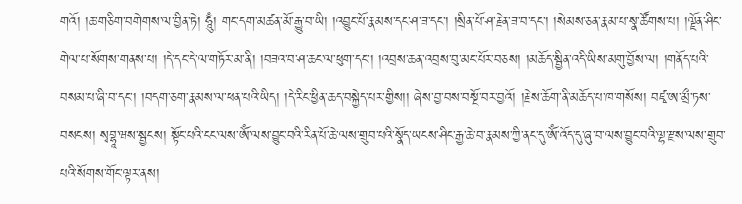གའོ། །ཆ་གཅིག་བགེགས་ལ་བྱིན་ཏེ། ཧཱུྃ། གང་དག་མཚན་མོ་རྒྱུ་བ་ཡི། །འབྱུང་པོ་རྣམས་དང་ཤ་ཟ་དང་། །སྲིན་པོ་ཤ་རྗེན་ཟ་བ་དང་། །སེམས་ཅན་རྣམ་པ་སྣ་ཚོགས་པ། །ལྗོན་ཤིང་གེལ་པ་སོགས་གནས་པ། །དེ་དང་དེ་ལ་གཏོར་མ་ནི། །བཟའ་བ་ཤ་ཆང་ལ་ཕུག་དང་། །འབྲས་ཆན་འབྲས་བུ་མང་པོར་བཅས། །མཆོད་སྦྱིན་འདི་ཡིས་མགུ་བྱོས་ལ། །གནོད་པའི་བསམ་པ་ཞི་བ་དང་། །བདག་ཅག་རྣམས་ལ་ཕན་པའི་ཡིད། །དེ་རིང་ཕྱིན་ཆད་བསྐྱེད་པར་གྱིས།། ཞེས་བྱ་བས་བསྔོ་བར་བྱའོ། །རྗེས་ཆོག་ནི་མཆོད་པ་ཁ་གསོས། བཛྭ་ཨ་མྲྀ་ཏས་བསངས། སྭབྷཱ་ཝས་སྦྱངས། སྟོང་པའི་ངང་ལས་ཨོཾ་ལས་བྱུང་བའི་རིན་པོ་ཆེ་ལས་གྲུབ་པའི་སྣོད་ཡངས་ཤིང་རྒྱ་ཆེ་བ་རྣམས་ཀྱི་ནང་དུ་ཨོཾ་འོད་དུ་ཞུ་བ་ལས་བྱུང་བའི་ལྷ་རྫས་ལས་གྲུབ་པའི་སོགས་གོང་ལྟར་ནས།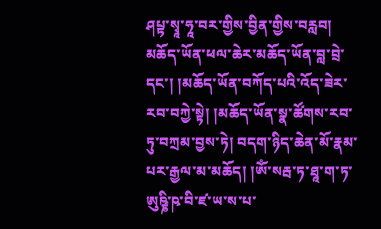ཤཔྟ་སྭཱ་ཧཱ་བར་གྱིས་བྱིན་གྱིས་བརླབ། མཆོད་ཡོན་ཕལ་ཆེར་མཆོད་ཡོན་བླ་བྲེ་དང་། །མཆོད་ཡོན་བཀོད་པའི་འོད་ཟེར་རབ་བཀྱེ་སྟེ། །མཆོད་ཡོན་སྣ་ཚོགས་རབ་ཏུ་བཀྲམ་བྱས་ཏེ། བདག་ཉིད་ཆེན་མོ་རྣམ་པར་རྒྱལ་མ་མཆོད། །ཨོཾ་སརྦ་ཏ་ཐཱ་ག་ཏ་ཨུཥྞི་ཥ་བི་ཛ་ཡ་ས་པ་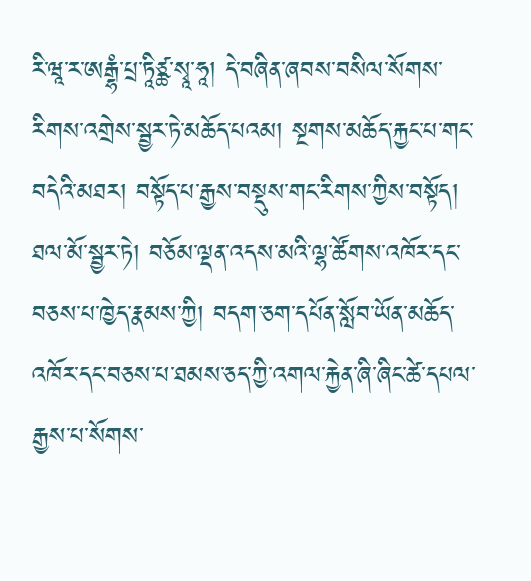རི་ཝཱ་ར་ཨརྒྷཾ་པྲ་ཏཱིཙྪ་སྭཱ་ཧཱ། དེ་བཞིན་ཞབས་བསིལ་སོགས་རིགས་འགྲེས་སྦྱར་ཏེ་མཆོད་པའམ། སྔགས་མཆོད་རྐྱང་པ་གང་བདེའི་མཐར། བསྟོད་པ་རྒྱས་བསྡུས་གང་རིགས་ཀྱིས་བསྟོད། ཐལ་མོ་སྦྱར་ཏེ། བཅོམ་ལྡན་འདས་མའི་ལྷ་ཚོགས་འཁོར་དང་བཅས་པ་ཁྱེད་རྣམས་ཀྱི། བདག་ཅག་དཔོན་སློབ་ཡོན་མཆོད་འཁོར་དང་བཅས་པ་ཐམས་ཅད་ཀྱི་འགལ་རྐྱེན་ཞི་ཞིང་ཚེ་དཔལ་རྒྱས་པ་སོགས་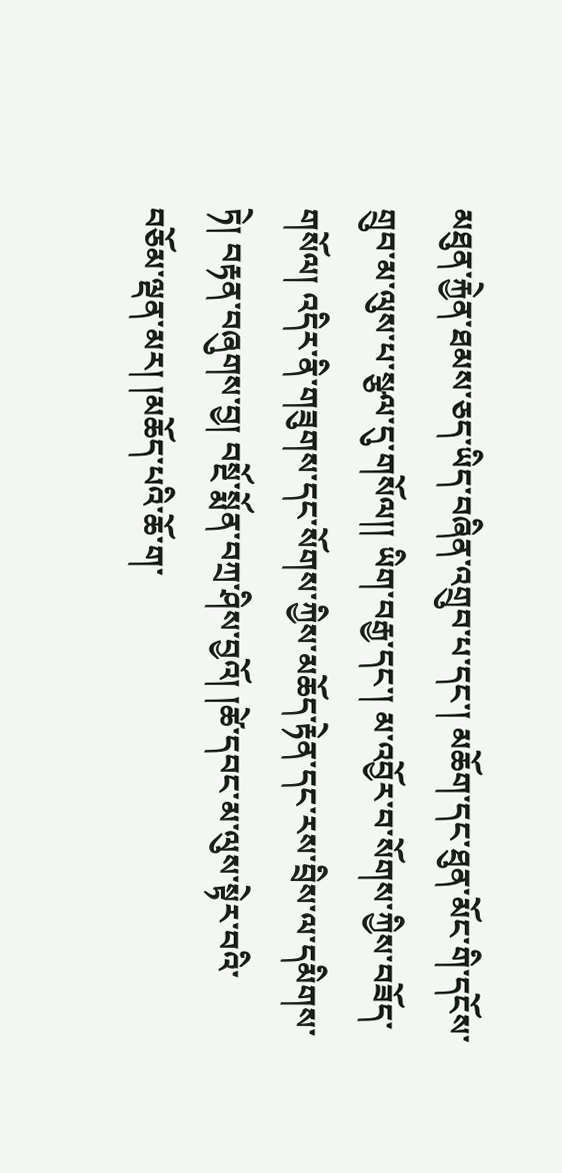མཐུན་རྐྱེན་ཐམས་ཅད་ཡིད་བཞིན་འགྲུབ་པ་དང་། མཆོག་དང་ཐུན་མོང་གི་དངོས་གྲུབ་མ་ལུས་པ་སྩལ་དུ་གསོལ།། ཡིག་བརྒྱ་དང་། མ་འབྱོར་བ་སོགས་ཀྱིས་བཟོད་གསོལ། འདིར་ནི་གཟུགས་དང་སོགས་ཀྱིས་མཆོད་རྟེན་དང་རས་བྲིས་ལ་དམིགས་ཏེ། བརྟན་བཞུགས་བྱ། བསྔོ་སྨོན་བཀྲ་ཤིས་བྱའོ། །ཚེ་དབང་མ་ལུས་སྟེར་བའི་བཅོམ་ལྡན་མར། །མཆོད་པའི་ཆོ་ག་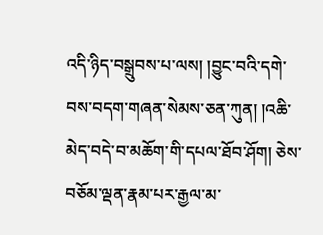འདི་ཉིད་བསྒྲུབས་པ་ལས། །བྱུང་བའི་དགེ་བས་བདག་གཞན་སེམས་ཅན་ཀུན། །འཆི་མེད་བདེ་བ་མཆོག་གི་དཔལ་ཐོབ་ཤོག། ཅེས་བཅོམ་ལྡན་རྣམ་པར་རྒྱལ་མ་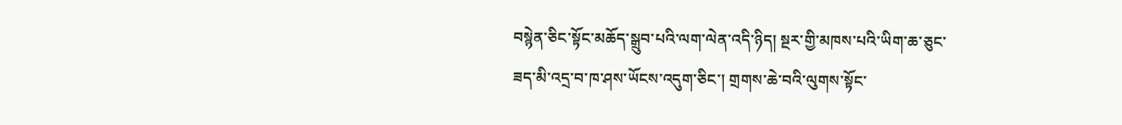བསྙེན་ཅིང་སྟོང་མཆོད་སྒྲུབ་པའི་ལག་ལེན་འདི་ཉིད། སྔར་གྱི་མཁས་པའི་ཡིག་ཆ་ཅུང་ཟད་མི་འདྲ་བ་ཁ་ཤས་ཡོངས་འདུག་ཅིང་། གྲགས་ཆེ་བའི་ལུགས་སྟོང་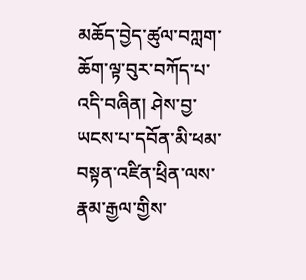མཆོད་བྱེད་ཚུལ་བཀླག་ཆོག་ལྟ་བུར་བཀོད་པ་འདི་བཞིན། ཤེས་བྱ་ཡངས་པ་དབོན་མི་ཕམ་བསྟན་འཛིན་ཕྲིན་ལས་རྣམ་རྒྱལ་གྱིས་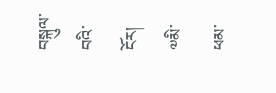བསྐུལ་བའི་ངོར། ༧མི་ཕམ་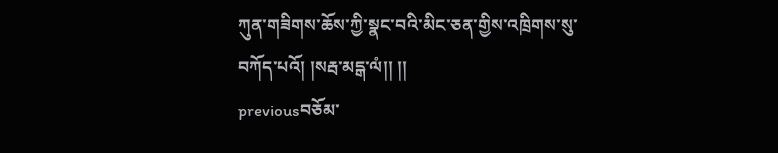ཀུན་གཟིགས་ཆོས་ཀྱི་སྣང་བའི་མིང་ཅན་གྱིས་འཁྲིགས་སུ་བཀོད་པའོ། །སརྦ་མདྒ་ལཾ།། །།
previousབཅོམ་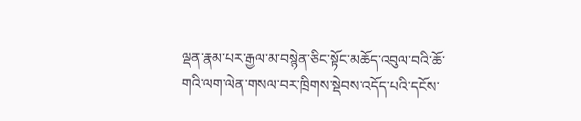ལྡན་རྣམ་པར་རྒྱལ་མ་བསྙེན་ཅིང་སྟོང་མཆོད་འབུལ་བའི་ཆོ་གའི་ལག་ལེན་གསལ་བར་ཁྲིགས་སྡེབས་འདོད་པའི་དངོས་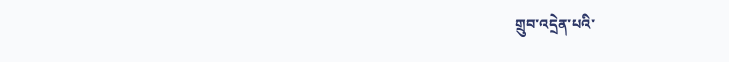གྲུབ་འདྲེན་པའི་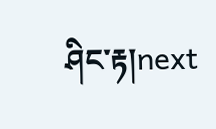ཤིང་རྟ།next